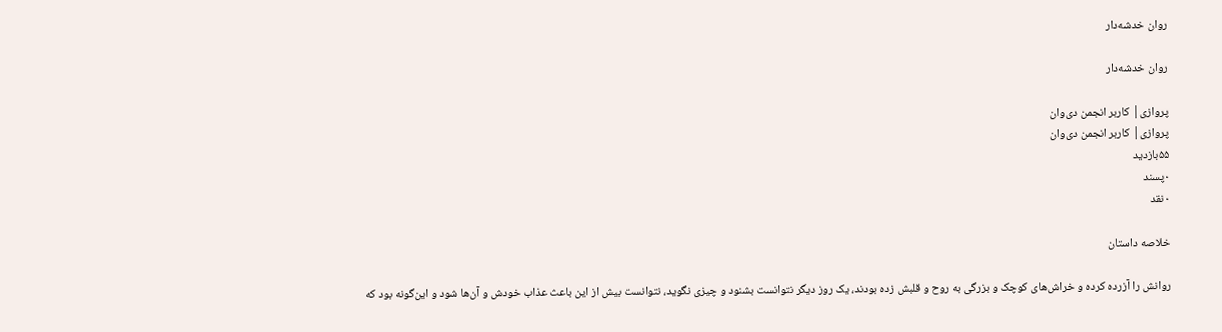روان خدشه‌دار

روان خدشه‌دار

پروازی| کاربر انجمن دی‌وان
پروازی| کاربر انجمن دی‌وان
۵۵بازدید
۰پسند
۰نقد

خلاصه داستان

روانش را آزرده کرده و خراش‌های کوچک و بزرگی به روح و قلبش زده بودند، یک روز دیگر نتوانست بشنود و چیزی نگويد، نتوانست بیش از این باعث عذاب خودش و آن‌ها شود و این‌گونه بود که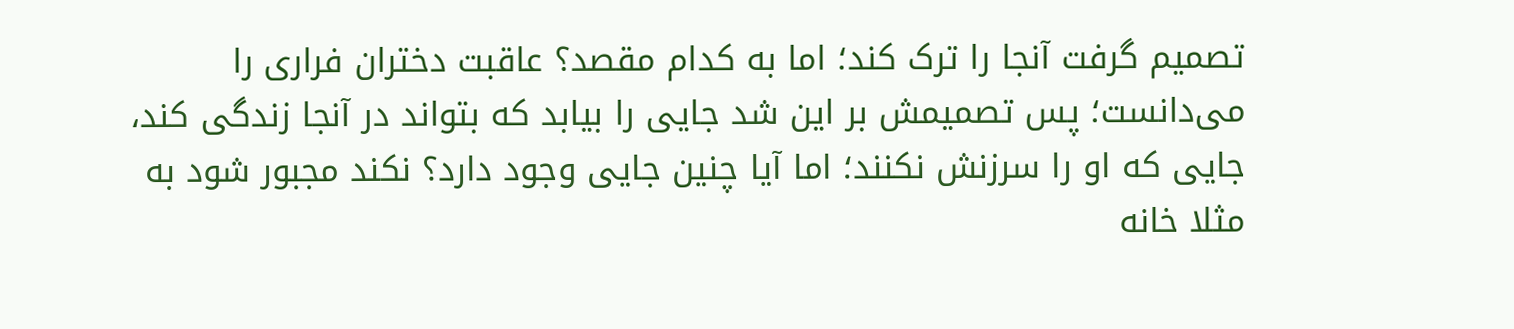تصمیم گرفت آنجا را ترک کند؛ اما به کدام مقصد؟ عاقبت دختران فراری را می‌دانست؛ پس تصمیمش بر این شد جایی را بیابد که بتواند در آنجا زندگی کند، جایی که او را سرزنش نکنند؛ اما آیا چنین جایی وجود دارد؟ نکند مجبور شود به مثلا خانه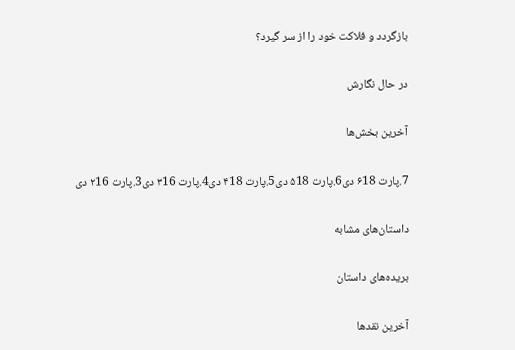بازگردد و فلاکت خود را از سر گیرد؟

در حال نگارش

آخرین بخش‌ها

7.پارت ۶18 دی6.پارت ۵18 دی5.پارت ۴18 دی4.پارت ۳16 دی3.پارت ۲16 دی

داستان‌های مشابه

بریده‌های داستان

آخرین نقدها